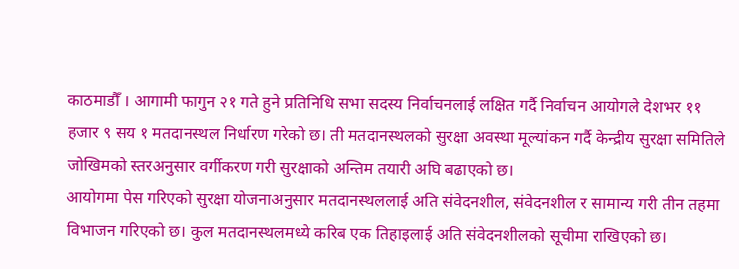काठमाडौँ । आगामी फागुन २१ गते हुने प्रतिनिधि सभा सदस्य निर्वाचनलाई लक्षित गर्दै निर्वाचन आयोगले देशभर ११ हजार ९ सय १ मतदानस्थल निर्धारण गरेको छ। ती मतदानस्थलको सुरक्षा अवस्था मूल्यांकन गर्दै केन्द्रीय सुरक्षा समितिले जोखिमको स्तरअनुसार वर्गीकरण गरी सुरक्षाको अन्तिम तयारी अघि बढाएको छ।
आयोगमा पेस गरिएको सुरक्षा योजनाअनुसार मतदानस्थललाई अति संवेदनशील, संवेदनशील र सामान्य गरी तीन तहमा विभाजन गरिएको छ। कुल मतदानस्थलमध्ये करिब एक तिहाइलाई अति संवेदनशीलको सूचीमा राखिएको छ।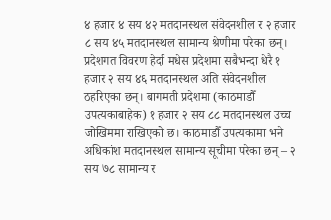४ हजार ४ सय ४२ मतदानस्थल संवेदनशील र २ हजार ८ सय ४५ मतदानस्थल सामान्य श्रेणीमा परेका छन्।
प्रदेशगत विवरण हेर्दा मधेस प्रदेशमा सबैभन्दा धेरै १ हजार २ सय ४६ मतदानस्थल अति संवेदनशील ठहरिएका छन्। बागमती प्रदेशमा (काठमाडौँ उपत्यकाबाहेक) १ हजार २ सय ८८ मतदानस्थल उच्च जोखिममा राखिएको छ। काठमाडौँ उपत्यकामा भने अधिकांश मतदानस्थल सामान्य सूचीमा परेका छन् – २ सय ७८ सामान्य र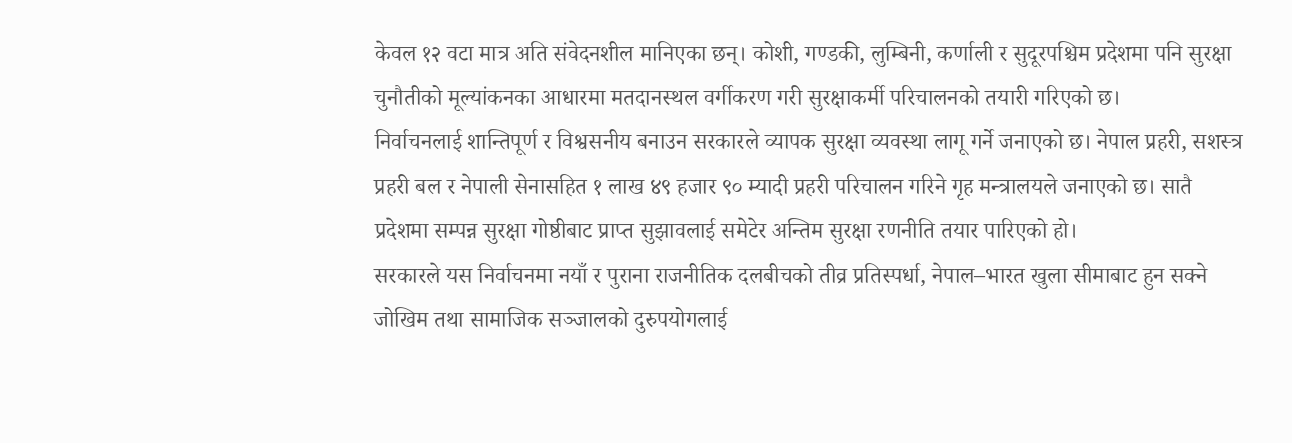केवल १२ वटा मात्र अति संवेदनशील मानिएका छन्। कोशी, गण्डकी, लुम्बिनी, कर्णाली र सुदूरपश्चिम प्रदेशमा पनि सुरक्षा चुनौतीको मूल्यांकनका आधारमा मतदानस्थल वर्गीकरण गरी सुरक्षाकर्मी परिचालनको तयारी गरिएको छ।
निर्वाचनलाई शान्तिपूर्ण र विश्वसनीय बनाउन सरकारले व्यापक सुरक्षा व्यवस्था लागू गर्ने जनाएको छ। नेपाल प्रहरी, सशस्त्र प्रहरी बल र नेपाली सेनासहित १ लाख ४९ हजार ९० म्यादी प्रहरी परिचालन गरिने गृह मन्त्रालयले जनाएको छ। सातै प्रदेशमा सम्पन्न सुरक्षा गोष्ठीबाट प्राप्त सुझावलाई समेटेर अन्तिम सुरक्षा रणनीति तयार पारिएको हो।
सरकारले यस निर्वाचनमा नयाँ र पुराना राजनीतिक दलबीचको तीव्र प्रतिस्पर्धा, नेपाल–भारत खुला सीमाबाट हुन सक्ने जोखिम तथा सामाजिक सञ्जालको दुरुपयोगलाई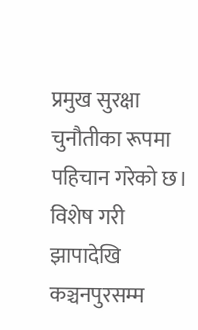प्रमुख सुरक्षा चुनौतीका रूपमा पहिचान गरेको छ। विशेष गरी झापादेखि कञ्चनपुरसम्म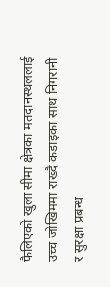फैलिएको खुला सीमा क्षेत्रका मतदानस्थललाई उच्च जोखिममा राख्दै कडाइका साथ निगरानी र सुरक्षा प्रबन्ध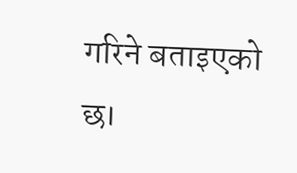गरिने बताइएको छ।